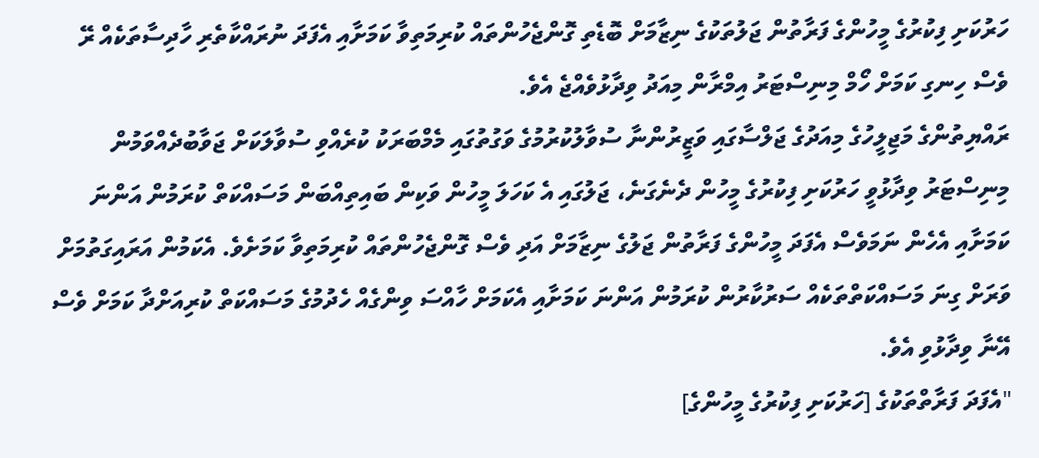ހަރުކަށި ފިކުރުގެ މީހުންގެ ފަރާތުން ޖަލުތަކުގެ ނިޒާމަށް ބޮޑެތި ގޮންޖެހުންތައް ކުރިމަތިވާ ކަމަށާއި އެފަދަ ނުރައްކާތެރި ހާދިސާތަކެއް ރޭ ވެސް ހިނގި ކަމަށް ހޯމް މިނިސްޓަރު އިމްރާން މިއަދު ވިދާޅުވެއްޖެ އެވެ.
ރައްޔިތުންގެ މަޖިލީހުގެ މިއަދުގެ ޖަލްސާގައި ވަޒީރުންނާ ސުވާލުކުރުމުގެ ވަގުތުގައި މެމްބަރަކު ކުރެއްވި ސުވާލަކަށް ޖަވާބުދެއްވަމުން މިނިސްޓަރު ވިދާޅުވީ ހަރުކަށި ފިކުރުގެ މީހުން ދެނެގަނެ، ޖަލުގައި އެ ކަހަލަ މީހުން ވަކިން ބައިތިއްބަން މަސައްކަތް ކުރަމުން އަންނަ ކަމަށާއި އެހެން ނަމަވެސް އެފަދަ މީހުންގެ ފަރާތުން ޖަލުގެ ނިޒާމަށް އަދި ވެސް ގޮންޖެހުންތައް ކުރިމަތިވާ ކަމަށެވެ. އެކަމުން އަރައިގަތުމަށް ވަރަށް ގިނަ މަސައްކަތްތަކެއް ސަރުކާރުން ކުރަމުން އަންނަ ކަމަށާއި އެކަމަށް ހާއްސަ ވިންގެއް ހެދުމުގެ މަސައްކަތް ކުރިއަށްދާ ކަމަށް ވެސް އޭނާ ވިދާޅުވި އެވެ.
"އެފަދަ ފަރާތްތަކުގެ [ހަރުކަށި ފިކުރުގެ މީހުންގެ]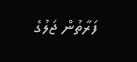ފަރާތުން ޖަލުގެ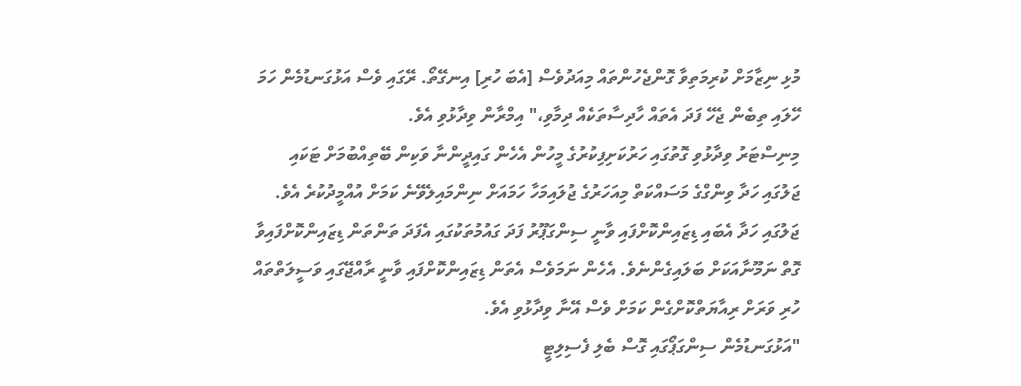މުޅި ނިޒާމަށް ކުރިމަތިވާ ގޮންޖެހުންތައް މިއަދުވެސް [އެބަ ހުރި] އިނގޭތޯ. ރޭގައި ވެސް އަޅުގަނޑުމެން ހަމަ ހޭލައި ތިބެން ޖެހޭ ފަދަ އެތައް ހާދިސާތަކެއް ދިމާވި،" އިމްރާން ވިދާޅުވި އެވެ.
މިނިސްޓަރު ވިދާޅުވި ގޮތުގައި ހަރުކަށިފިކުރުގެ މީހުން އެހެން ގައިދީންނާ ވަކިން ބޭތިއްބުމަށް ޓަކައި ޖަލުގައި ހަދާ ވިންގްގެ މަސައްކަތް މިއަހަރުގެ ޖުލައިމަހާ ހަމައަށް ނިންމައިލެވޭނެ ކަމަށް އުއްމީދުކުރެ އެވެ. ޖަލުގައި ހަދާ އެބައި ޑިޒައިންކޮށްފައި ވާނީ ސިންގަޕޫރު ފަދަ ގައުމުތަކުގައި އެފަދަ ތަންތަން ޑިޒައިންކޮށްފައިވާ ގޮތް ނަމޫނާއަކަށް ބަލައިގެންނެވެ. އެހެން ނަމަވެސް އެތަން ޑިޒައިންކޮށްފައި ވާނީ ރާއްޖޭގައި ވަސީލަތްތައް ހުރި ވަރަށް ރިއާޔަތްކޮށްގެން ކަމަށް ވެސް އޭނާ ވިދާޅުވި އެވެ.
"އަޅުގަނޑުމެން ސިންގަޕޯގައި ގޮސް ބެލި ފެސިލިޓީ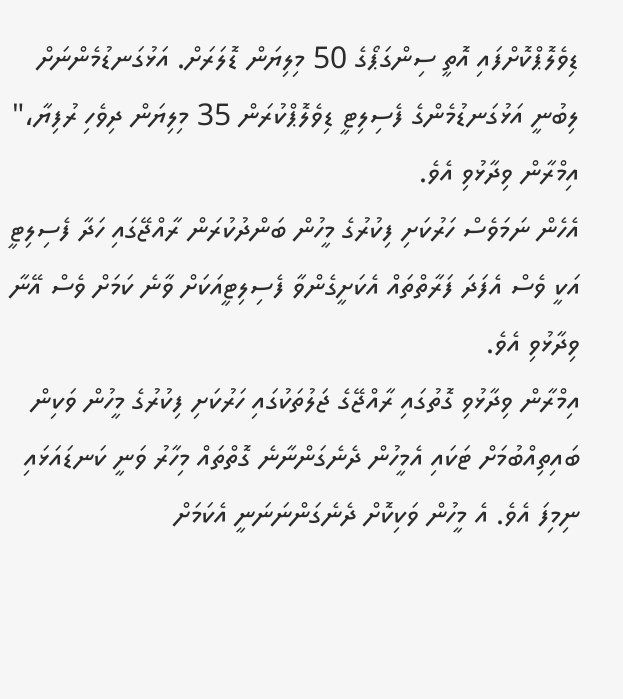ޑިވެލޮޕްކޮށްފައި އޮތީ ސިންގަޕޯގެ 50 މިލިޔަން ޑޮލަރަށް. އަޅުގަނޑުމެންނަށް ލިބުނީ އަޅުގަނޑުމެންގެ ފެސިލިޓީ ޑިވެލޮޕްކުރަން 35 މިލިޔަން ދިވެހި ރުފިޔާ،" އިމްރާން ވިދާޅުވި އެވެ.
އެހެން ނަމަވެސް ހަރުކަށި ފިކުރުގެ މީހުން ބަންދުކުރަން ރާއްޖޭގައި ހަދާ ފެސިލިޓީ އަކީ ވެސް އެފަދަ ފަރާތްތައް އެކަށީގެންވާ ފެސިލިޓީއަކަށް ވާނެ ކަމަށް ވެސް އޭނާ ވިދާޅުވި އެވެ.
އިމްރާން ވިދާޅުވި ގޮތުގައި ރާއްޖޭގެ ޖަލުތަކުގައި ހަރުކަށި ފިކުރުގެ މީހުން ވަކިން ބައިތިއްބުމަށް ޓަކައި އެމީހުން ދެނެގަންނާނެ ގޮތްތައް މިހާރު ވަނީ ކަނޑައަޅައި ނިމިފަ އެވެ. އެ މީހުން ވަކިކޮށް ދެނެގަންނަނަނީ އެކަމަށް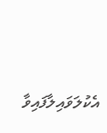އެކުލަވައިލާފައިވާ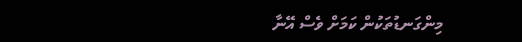މިންގަނޑުތަކުން ކަމަށް ވެސް އޭނާ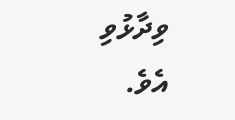ވިދާޅުވި އެވެ.